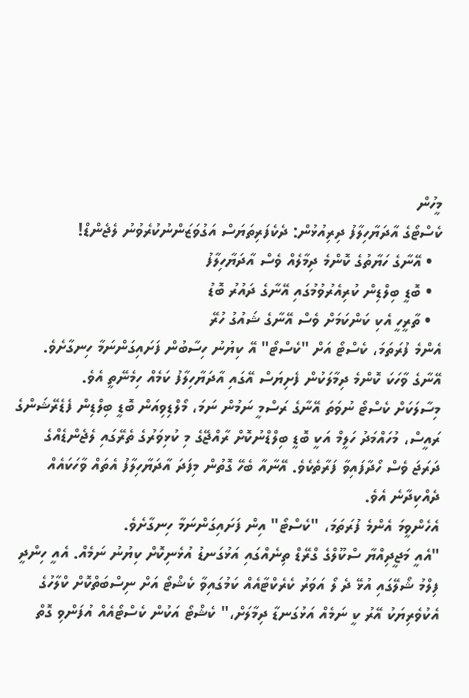މީހުން
ކެސްޓޯގެ އާދަޔާހިލާފު ދިރިއުޅުން: ދެކެފަރިތަޔަސް އަގުވަޒަންނުކުރެވުނު ލެޖެންޑް!
  • އޭނާގެ ހަޔާތުގެ ކޮންމެ ދިމާލެއް ވެސް އާދަޔާހިލާފު
  • ބޮޑީ ބިލްޑިން ކުރިއެރުވުމުގައި އޭނާގެ ދައުރު ބޮޑު
  • ތާރީހީ އެކި ކަންކަމަށް ވެސް އޭނާގެ ޝައުގު ހުރޭ
އެންމެ ފުރަތަމަ، ކެސްޓޯ އަށް "ކެސްޓޯ" އޭ ކިޔުނު ހިސާބުން ފަށައިގަންނަމާ ހިނގާށެވެ. އޭނާގެ ވާހަކަ ކޮންމެ ދިމާލަކުން ފެށިޔަސް އޭގައި އާދަޔާހިލާފު ކަމެއް ހިމެނޭތީ އެވެ.
މިސާލަކަށް ކެސްޓޯ ނުވަތަ އޭނާގެ ރަސްމީ ނަމުން ނަމަ، މޯލްޑިވިއަން ބޮޑީ ބިލްޑިން ފެޑެރޭޝަންގެ ރައީސް، މުހައްމަދު ހަލީމް އަކީ ބޮޑީ ބިލްޑްނުކޮށް ރާއްޖޭގެ މި ކުޅިވަރުގެ ތެރޭގައި ލެޖެންޑެއްގެ ދަރަޖަ ވެސް ހޯދާފައިވާ ފަރާތެކެވެ. އޭނާއާ ބެހޭ ގޮތުން މިފަދަ އާދަޔާހިލާފު އެތައް ވާހަކައެއް ދެއްކިދާނެ އެވެ.
އެހެންވީމަ އެންމެ ފުރަތަމަ، "ކެސްޓޯ" އިން ފަށައިގަންނަމާ ހިނގާށެވެ.
"އެއީ މަޖީދިއްޔާ ސްކޫލްގެ ގްރޭޑް ތިނެއްގައި އަޅުގަނޑު އުޅެނިކޮށް ކިޔުނު ނަމެއް. އެއީ ހިންދީ ފިލްމު ޝޯލޭގައި އުޅޭ ދެ ލޯ އަވަރު ކެރެކްޓާއެއް ކަމުގައިވާ ކެޝްޓޯ އަށް ނިސްބަތްކޮށް ކްލާހުގެ އެކުވެރިޔަކު އޭރު ކީ ނަމެއް އަޅުގަނޑާ ދިމާލަށް،" ކެޝްޓޯ އަކުން ކެސްޓޯއެއް އުފަންވި ގޮތް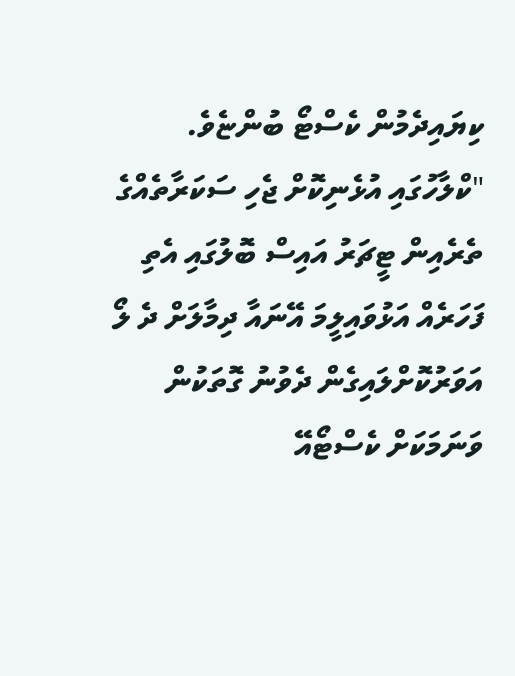ކިޔައިދެމުން ކެސްޓޯ ބުންޏެވެ.
"ކްލާހުގައި އުޅެނިކޮށް ޖެހި ސަކަރާތެއްގެ ތެރެއިން ޓީޗަރު އައިސް ބޮލުގައި އެތި ފަހަރެއް އަޅުވައިލީމަ އޭނައާ ދިމާލަށް ދެ ލޯ އަވަރުކޮށްލައިގެން ދެވުނު ގޮތަކުން ވަނަމަކަށް ކެސްޓޯއޭ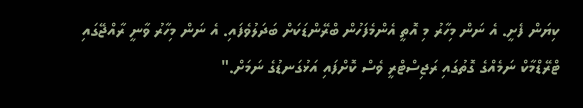ކިޔަން ފެށީ. އެ ނަން މިހާރު މި އޮތީ އެންމެފަހުން ބްރޭންޑަކަށް ބަދަލުވެފައި. އެ ނަން މިހާރު ވާނީ ރާއްޖޭގައި ޓްރޭޑްމާކް ނަމެއްގެ ގޮތުގައި ރަޖިސްޓްރީ ވެސް ކޮށްފައި އަޅުގަނޑުގެ ނަމަށް."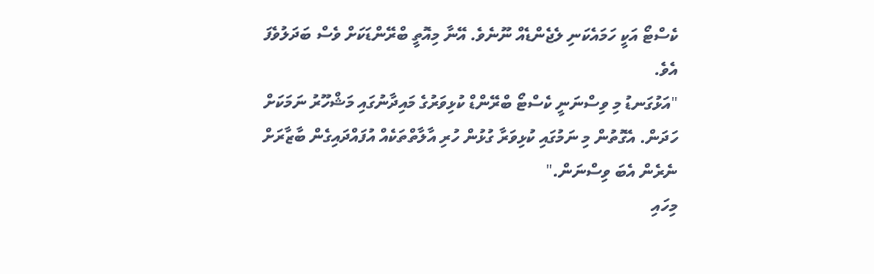ކެސްޓޯ އަކީ ހަމައެކަނި ލެޖެންޑެއް ނޫނެވެ. އޭނާ މިއޮތީ ބްރޭންޑަކަށް ވެސް ބަދަލުވެފަ އެވެ.
"އަޅުގަނޑު މި ވިސްނަނީ ކެސްޓޯ ބްރޭންޑް ކުޅިވަރުގެ މައިދާނުގައި މަޝްހޫރު ނަމަކަށް ހަދަން. އެގޮތުން މި ނަމުގައި ކުޅިވަރާ ގުޅުން ހުރި އާލާތްތަކެއް އުފައްދައިގެން ބާޒާރަށް ނެރެން އެބަ ވިސްނަން."
މިހައި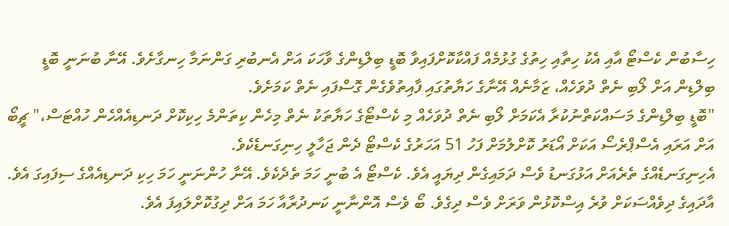ހިސާބުން ކެސްޓޯ އާއި އެކު ހިތާއި ހިތުގެ ގުޅުމެއް ފައްކާކޮށްފައިވާ ބޮޑީ ބިލްޑިންގެ ވާހަކަ އަށް އެނބުރި ގަންނަމާ ހިނގާށެވެ. އޭނާ ބުނަނީ ބޮޑީ ބިލްޑިން އަށް ލޯބި ނެތް ދުވަހެއް، ޒަމާނެއް އޭނާގެ ހަޔާތުގައި ފާއިތުވެގެން ގޮސްފައި ނެތް ކަމަށެވެ.
"ބޮޑީ ބިލްޑިންގެ މަސައްކަތްނުކުރާ އެކަމަށް ލޯބި ނެތް ދުވަހެއް މި ކެސްޓޯގެ ހަޔާތަކު ނެތް މިހެން ކިތަންމެ ހިކިކޮށް ދަނޑިއެއްހެން ހުއްޓަސް،" ޗީބޯ އަށް އަރައި އެސްޕްރެސޯ އަކަށް އޯޑަރު ކޮށްލުމަށް ފަހު 51 އަހަރުގެ ކެސްޓޯ ދެން ޖަހާލީ ހިނިގަނޑެކެވެ.
އެހިނިގަނޑެއްގެ ތެރެއަށް އަޅުގަނޑު ވެސް ދަމައިގެން ދިޔައީ އެވެ. ކެސްޓޯ އެ ބުނީ ހަމަ ތެދެކެވެ. އޭނާ ހުންނަނީ ހަމަ ހިކި ދަނޑިއެއްގެ ސިފައިގަ އެވެ.
އާދައިގެ ދިވެއްސަކަށް ވުރެ އިސްކޮޅުން ވަރަށް ވެސް ދިގެވެ. ބޯ ވެސް އޮންނާނީ ކަނދުރާއާ ހަމަ އަށް ދިގުކޮށްލައިފަ އެވެ.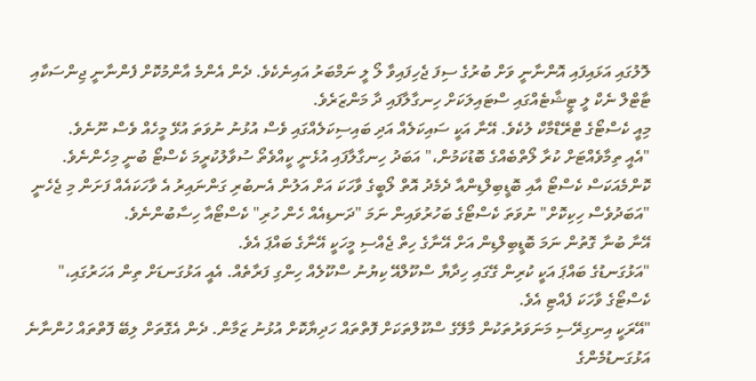ލޮލުގައި އަޅައިފައި އޮންނާނީ ވަށް ބުރުގެ ސިފަ ޖެހިފައިވާ ލޯ ލީ ނަމްބަރު އައިނެކެވެ. ދެން އެންމެ އާންމުކޮށް ފެންނާނީ ޖިންސަކާއި ޓާޓްލް ނެކް ލީ ޓީޝާޓެއްގައި ސްޓައިލަކަށް ހިނގާލާފައި ދާ މަންޒަރެވެ.
މިއީ ކެސްޓޯގެ ޓްރޭޑްމާކް ލުކެވެ. އޭނާ އަކީ ސައިކަލެއް އަދި ބައިސިކަލެއްގައި ވެސް އުޅުނު ނުވަތަ އުޅޭ މީހެއް ވެސް ނޫނެވެ.
"އެއީ ތިމާވެއްޓަށް ކުރާ ލޯތްބެއްގެ ބޮޑުކަމުން،" އަބަދު ހިނގާލާފައި އުޅެނީ ކީއްވެތޯ ސުވާލުކުރީމަ ކެސްޓޯ ބުނީ މިހެންނެވެ.
ކޮންމެއަކަސް ކެސްޓޯ އާއި ބޮޑީބިލްޑިންއާ ދެމެދު އޮތް ލޯބީގެ ވާހަކަ އަށް އަލުން އެނބުރި ގަންނައިރު އެ ވާހަކައެއް ފަށަން މި ޖެހެނީ "އަބަދުވެސް ހިކިކޮށް" ނުވަތަ ކެސްޓޯގެ ބަހުރުވައިން ނަމަ "ދަނޑިއެއް ހެން ހުރި" ކެސްޓޯއާ ހިސާބުންނެވެ.
އޭނާ ބުނާ ގޮތުން ނަމަ ބޮޑީބިލްޑިން އަށް އޭނާގެ ހިތް ޖެއްސި މީހަކީ އޭނާގެ ބައްޕަ އެވެ.
"އަޅުގަނޑުގެ ބައްޕަ އަކީ ކުރިން ގޭގައި ހިދާޔާ ސްކޫލްއޭ ކިޔުނު ސްކޫލެއް ހިންގި ފަރާތެއް. އެއީ އަޅުގަނޑަށް ތިން އަހަރުގައި،" ކެސްޓޯގެ ވާހަކަ ފެއްޓި އެވެ.
"އޭރަކީ އިނގިރޭސި މަނަވަރުތަކުން މާލޭގެ ސްކޫލްތަކަށް ފޮތްތައް ހަދިޔާކޮށް އުޅުނު ޒަމާން. ދެން އެގޮތަށް ލިބޭ ފޮތްތައް ހުންނާނެ އަޅުގަނޑުމެންގެ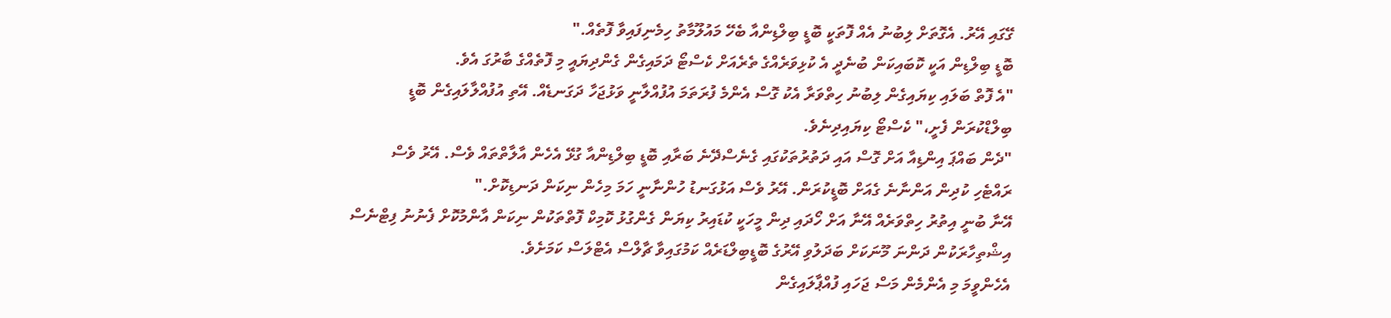ގޭގައި އޭރު. އެގޮތަށް ލިބުނު އެއް ފޮތަކީ ބޮޑީ ބިލްޑިންއާ ބެހޭ މައުލޫމާތު ހިމެނިފައިވާ ފޮތެއް."
ބޮޑީ ބިލްޑިން އަކީ ކޮބައިކަން ބުނެދީ އެ ކުޅިވަރެއްގެ ތެރެއަށް ކެސްޓޯ ދަމައިގެން ގެންދިޔައީ މި ފޮތެއްގެ ބާރުގަ އެވެ.
"އެ ފޮތް ބަލައި ކިޔައިގެން ލިބުނު ހިތްވަރާ އެކު ގޮސް އެންމެ ފުރަތަމަ އުފުއްލާނީ ވަޅުޖަހާ ދަގަނޑެއް. އޭތި އުފުއްލާލައިގެން ބޮޑީ ބިލްޑްކުރަން ފެށީ،" ކެސްޓޯ ކިޔައިދިނެވެ.
"ދެން ބައްޕަ އިންޑިއާ އަށް ގޮސް އައި ދަތުރުތަކުގައި ގެނެސްދޭނެ ބަރާއި ބޮޑީ ބިލްޑިންއާ ގުޅޭ އެހެން އާލާތްތައް ވެސް. އޭރު ވެސް ރައްޓެހި ކުދިން އަންނާނެ ގެއަށް ބޮޑީކުރަން. އޭރު ވެސް އަޅުގަނޑު ހުންނާނީ ހަމަ މިހެން ނިކަން ދަނޑިކޮށް."
އޭނާ ބުނީ އިތުރު ހިތްވަރެއް އޭނާ އަށް ހޯދައި ދިން މީހަކީ ކުޑައިރު ކިޔަން ގެންގުޅު ކޮމިކް ފޮތްތަކުން ނިކަން އާންމުކޮށް ފެނުނު ފިޓްނެސް އިޝްތިހާރަކުން ދަންނަ މޫނަކަށް ބަދަލުވި އޭރުގެ ބޮޑީބިލްޑަރެއް ކަމުގައިވާ ޗާލްސް އެޓްލަސް ކަމަށެވެ.
އެހެންވީމަ މި އެންމެން މަސް ޖަހައި ފުއްޕާލައިގެން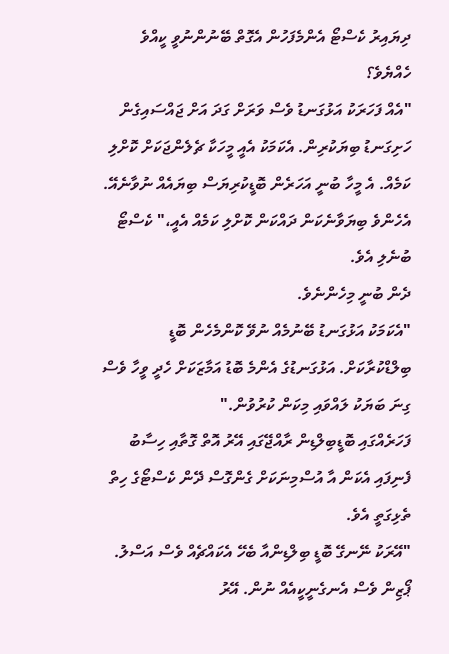ދިޔައިރު ކެސްޓޯ އެންމެފަހުން އެގޮތް ބޭނުންނުވީ ކީއްވެ ހެއްޔެވެ؟
"އެއް ފަހަރަކު އަޅުގަނޑު ވެސް ވަރަށް ގަދަ އަށް ޖައްސައިގެން ހަށިގަނޑު ބިޔަކުރިން. އެކަމަކު އެއީ މީހަކާ ޗެލެންޖަކަށް ކޮށްލި ކަމެއް. އެ މީހާ ބުނީ އަހަރެން ބޮޑީކުރިޔަސް ބިޔައެއް ނުވާނެއޭ. އެހެންވެ ބިޔަވާނެކަން ދައްކަން ކޮށްލި ކަމެއް އެއީ،" ކެސްޓޯ ބުނެލި އެވެ.
ދެން ބުނީ މިހެންނެވެ.
"އެކަމަކު އަޅުގަނޑު ބޭނުމެއް ނުވޭ ކޮންމެހެން ބޮޑީ ބިލްޑްކުރާކަށް. އަޅުގަނޑުގެ އެންމެ ބޮޑު އަމާޒަކަށް ހެދީ ވީހާ ވެސް ގިނަ ބަޔަކު ލައްވައި މިކަން ކުރުވުން."
ފަހަރެއްގައި ބޮޑީބިލްޑިން ރާއްޖޭގައި އޭރު އޮތް ގޮތާއި ހިސާބު ފެނިފައި އެކަން އާ އުސްމިނަކަށް ގެންގޮސް ދޭން ކެސްޓޯގެ ހިތް ތެޅިގަތީ އެވެ.
"އޭރަކު ނޭނގޭ ބޮޑީ ބިލްޑިންއާ ބެހޭ އެކައްޗެއް ވެސް އަސްލު. ޕޯޒިން ވެސް އެނގެނީކީއެއް ނުން. އޭރު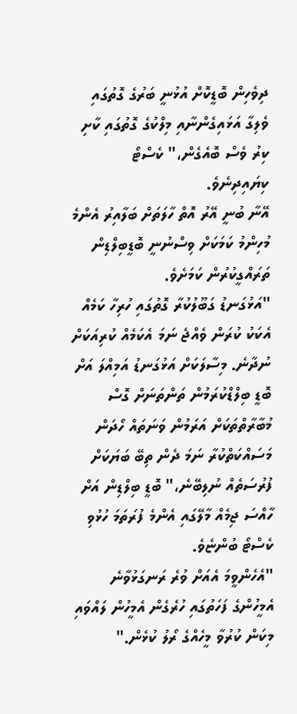ދިވެހިން ބޮޑީކޮށް އުޅުނީ ބަރުގެ ގޮތުގައި ވެލިގާ އަޅައިގެންނާއި މިލްކުގެ ގޮތުގައި ކާށި ކިރު ވެސް ބޮއެގެން،" ކެސްޓޯ ކިޔައިދިނެވެ.
އޭނާ ބުނީ އޭރު އޮތް ހާލަތަށް ބަލާއިރު އެންމެ މުހިންމު ކަމަކަށް ވިސްނުނީ ބޮޑީބިލްޑިން ތަރައްގީކުރުން ކަމަށެވެ.
"އަޅުގަނޑު ގަބޫލުކުރާ ގޮތުގައި ހުރިހާ ކަމެއް އެކަކު ކުރަން ވެއްޖެ ނަމަ އެކަމެއް ކުރިއަކަށް ނުދާނެ. މިސާލަކަށް އަޅުގަނޑު އަމިއްލަ އަށް ބޮޑީ ބިލްޑްކުރަމުން ތަންތަނަށް ގޮސް މުބާރާތްތަކަށް އަރަމުން ވަނަތައް ހޯދަން މަސައްކަތްކުރާ ނަމަ ދެން ތިބޭ ބަޔަކަށް ފުރުސަތެއް ނުލިބޭނެ،" ބޮޑީ ބިލްޑިން އަށް ހާއްސަ ޖިމެއް މާލޭގައި އެންމެ ފުރަތަމަ ހުޅުވި ކެސްޓޯ ބުންޏެވެ.
"އެހެންވީމަ އެއަށް ވުރެ ރަނގަޅުވާނެ އެމީހުންގެ ފަހަތުގައި ހުރެގެން އެމީހުން ލައްވައި މިކަން ކުރުވާ މީހެއްގެ ރޯލު ކުޅެން."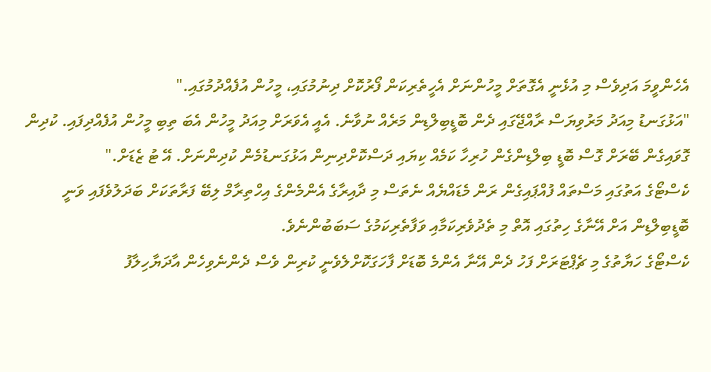އެހެންވީމަ އަދިވެސް މި އުޅެނީ އެގޮތަށް މީހުންނަށް އެހީތެރިކަން ފޯރުކޮށް ދިނުމުގައި، މީހުން އުފެއްދުމުގައި."
"އަޅުގަނޑު މިއަދު މަރުވިޔަސް ރާއްޖޭގައި ދެން ބޮޑީބިލްޑިން މަރެއް ނުވާނެ. އެއީ އެވަރަށް މިއަދު މީހުން އެބަ ތިބި މީހުން އުފެއްދިފައި. ކުދިން ގޮވައިގެން ބޭރަށް ގޮސް ބޮޑީ ބިލްޑިންގެން ހުރިހާ ކަމެއް ކިޔައި ދަސްކޮށްދިނިން އަޅުގަނޑުމެން ކުދިންނަށް. އޭ ޓު ޒެޑަށް."
ކެސްޓޯގެ އަތުގައި މަސްތައް ފުއްޕައިގެން ރަން މެޑައްޔެއް ނެތަސް މި ދާއިރާގެ އެންމެންގެ އިހްތިރާމް ލިބޭ ފަރާތަކަށް ބަދަލުވެފައި ވަނީ ބޮޑީބިލްޑިން އަށް އޭނާގެ ހިތުގައި އޮތް މި ތެދުވެރިކަމާއި ވަފާތެރިކަމުގެ ސަބަބުންނެވެ.
ކެސްޓޯގެ ހަޔާތުގެ މި ޗެޕްޓަރަށް ފަހު ދެން އޭނާ އެންމެ ބޮޑަށް ފާހަގަކޮށްލެވެނީ ކުރިން ވެސް ދެންނެވިހެން އާދަޔާހިލާފު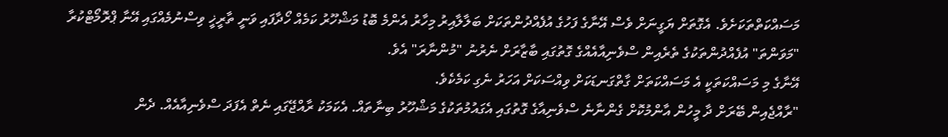މަސައްކަތްތަކަށެވެ. އެގޮތަށް ޔަގީނަށް ވެސް އޭނާގެ ފަހުގެ އުފެއްދުންތަކަށް ބަލާލާއިރު މިހާރު އެންމެ ބޮޑު މަޝްހޫރު ކަމެއް ހޯދާފައި ވަނީ ތާރީޚީ ވިސްނުމެއްގައި އޭނާ ޕްރޮމޯޓްކުރާ "މަވަންތަ" އުފެއްދުންތަކުގެ ތެރެއިން ސްވެނިއާއެއްގެ ގޮތުގައި ބާޒާރަށް ނެރުނު "މުންނާރަ" އެވެ.
އޭނާގެ މި މަސައްކަތަކީ އެ މަސައްކަތަށް ގާތްގަނޑަކަށް ވިއްސަކަށް އަހަރު ނެގި ކަމެކެވެ.
"ރާއްޖެއިން ބޭރަށް ދާ މީހުން އާންމުކޮށް ގެންނާނެ ސްވެނިއާގެ ގޮތުގައި އެގައުމުތަކުގެ މަޝްހޫރު ބިނާތައް. އެކަމަކު ރާއްޖޭގައި ނެތް އެފަދަ ސްވެނިއާއެއް. ދެން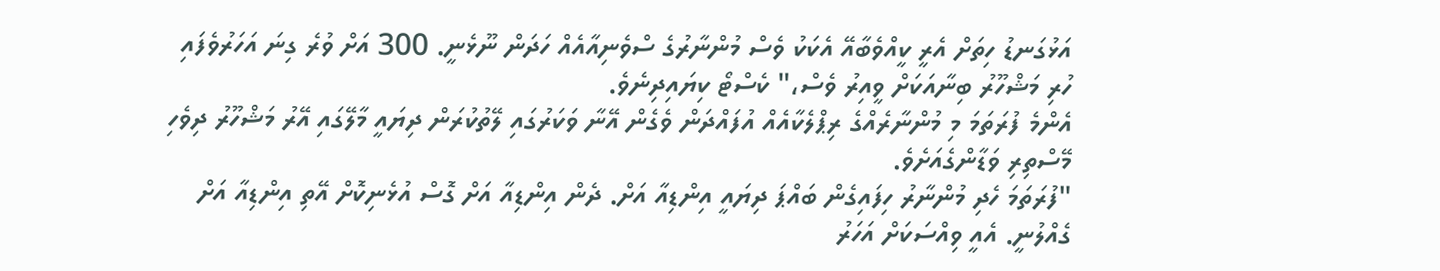އަޅުގަނޑު ހިތަށް އެރީ ކީއްވެބާއޭ އެކަކު ވެސް މުންނާރުގެ ސްވެނިއާއެއް ހަދަން ނޫޅެނީ. 300 އަށް ވުރެ ގިނަ އަހަރުވެފައި ހުރި މަޝްހޫރު ބިނާއަކަށް ވީއިރު ވެސް،" ކެސްޓޯ ކިޔައިދިނެވެ.
އެންމެ ފުރަތަމަ މި މުންނާރެއްގެ ރިޕްލެކާއެއް އުފައްދަން ވެގެން އޭނާ ވަކަރުގައި ލޭތުކުރަން ދިޔައީ މާލޭގައި އޭރު މަޝްހޫރު ދިވެހި މޭސްތިރި ވަޑާންގެއަށެވެ.
"ފުރަތަމަ ހެދި މުންނާރު ހިފައިގެން ބައްޕަ ދިޔައީ އިންޑިއާ އަށް. ދެން އިންޑިއާ އަށް ގޮސް އުޅެނިކޮށް އޭތި އިންޑިއާ އަށް ގެއްލުނީ. އެއީ ވިއްސަކަށް އަހަރު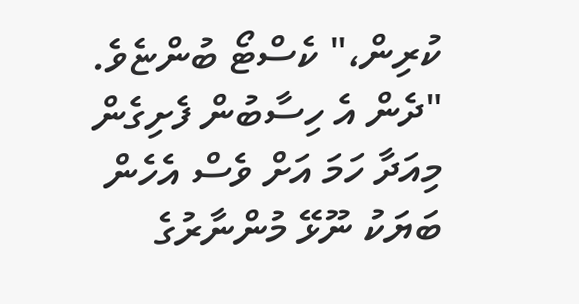ކުރިން،" ކެސްޓޯ ބުންޏެވެ.
"ދެން އެ ހިސާބުން ފެށިގެން މިއަދާ ހަމަ އަށް ވެސް އެހެން ބަޔަކު ނޫޅޭ މުންނާރުގެ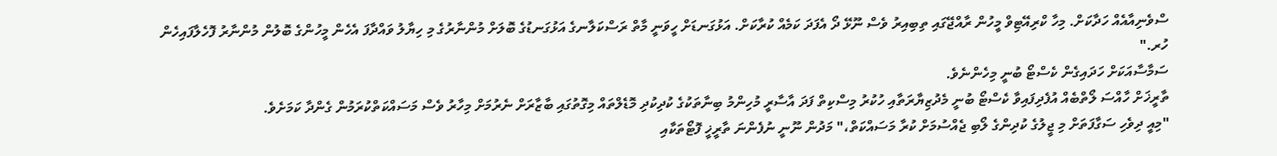ސްވެނިއާއެއް ހަދާކަށް. މިހާ ކްރިއޭޓިވް މީހުން ރާއްޖޭގައި ތިބިއިރު ވެސް ނޫޅޭ ދޯ އެފަދަ ކަމެއް ކުރާކަށް. އަޅުގަނޑަށް ހީވަނީ މާތް ރަސްކަލާނގެ އަޅުގަނޑުގެ ބޮލަށް މުންނާރުގެ މި ހިޔާލު ވައްދާފަ އެހެން މީހުންގެ ބޮލުން މުންނާރު ފޮހެލާފައިހެން ހުރ."
ސަމާސާއަކަށް ހަދައިގެން ކެސްޓޯ ބުނީ މިހެންނެވެ.
ތާރީޚަށް ހާއްސަ ލޯތްބެއް އުފެދިފައިވާ ކެސްޓޯ ބުނީ މެދުޒިޔާރަތާއި ހުކުރު މިސްކިތް ފަދަ އާސާރީ މުހިންމު ބިނާތަކުގެ ކުދިކުދި މޮޑެލްތައް މިގޮތުގައި ބާޒާރަށް ނެރުމަށް މިހާރު ވެސް މަސައްކަތްކުރަމުން ގެންދާ ކަމަށެވެ.
"މިއީ ދިވެހި ސަގާފަތަށް މި ޖީލުގެ ކުދިންގެ ލޯބި ޖެއްސުމަށް ކުރާ މަސައްކަތް،" މަދުން ނޫނީ ނުފެންނަ ތާރީޚީ ފޮޓޯތަކާއި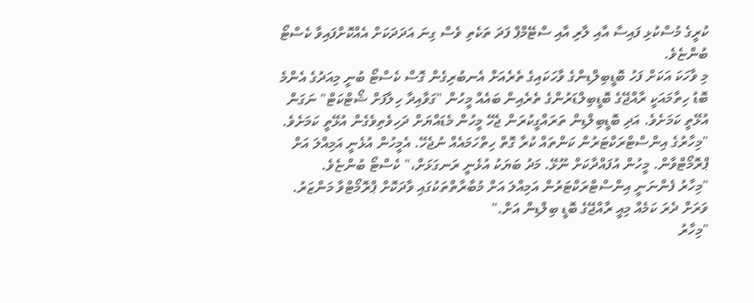ކުރީގެ މުސްކުޅި ފައިސާ އާއި ލާރި އާއި ސްޓޭމްޕް ފަދަ ތަކެތި ވެސް ގިނަ އަދަދަކަށް އެއްކޮށްފައިވާ ކެސްޓޯ ބުންޏެވެ.
މި ވާހަކަ އަކަށް ފަހު ބޮޑީބިލްޑިންގެ ވާހަކައިގެ ތެރެއަށް އެނބުރިގެން ގޮސް ކެސްޓޯ ބުނީ މިއަދުގެ އެންމެ ބޮޑު ހިތާމައަކީ ރާއްޖޭގެ ބޮޑީބިލްޑަރުންގެ ތެރެއިން ބައެއް މީހުން "ގަވާއިދާ ހިލާފަށް ޝޯޓްކަޓް" ނަގަން އުޅޭތީ ކަމަށެވެ. އަދި ބޮޑީބިލްޑިން ތަރައްގީކުރަން ޖެހޭ މީހުން މެޑައްޔަށް ދަހިވެތިވެގެން އުޅޭތީ ކަމަށެވެ.
"މިހާރުގެ އިންސްޓްރަކްޓަރުން ކަންތައް ކުރާ ގޮތް ހިތްހަމައެއް ނުޖެހޭ. އެމީހުން އުޅެނީ އަމިއްލަ އަށް ޕްރޮމޯޓްވާން. މީހުން އުފައްދާކަށް ނޫޅޭ. މަދު ބަޔަކު އުޅެނީ ރަނގަޅަށް،" ކެސްޓޯ ބުންޏެވެ.
"މިހާރު ފެންނަނީ އިންސްޓްރަކްޓަރުން އަމިއްލަ އަށް މުބާރާތްތަކުގައި ވާދަކޮށް ޕްރޮމޯޓްވާ މަންޒަރު. ވަރަށް ދެރަ ކަމެއް މިއީ ރާއްޖޭގެ ބޮޑީ ބިލްޑިން އަށް."
"މިހާރު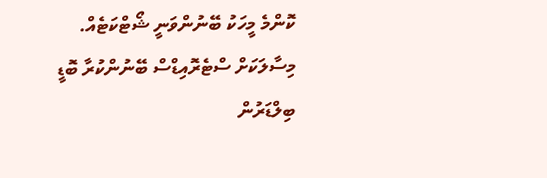ކޮންމެ މީހަކު ބޭނުންވަނީ ޝޯޓްކަޓެއް. މިސާލަކަށް ސްޓެރޮއިޑްސް ބޭނުންކުރާ ބޮޑީ ބިލްޑަރުން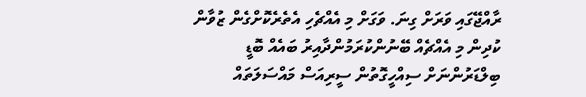ރާއްޖޭގައި ވަރަށް ގިނަ. ވަގަށް މި އެއްޗެހި އެތެރެކޮށްގެން ޒުވާން ކުދިން މި އެއްޗެއް ބޭނުންކުރަމުންދާއިރު ބައެއް ބޮޑީ ބިލްޑަރުންނަށް ސިއްހީގޮތުން ސީރިއަސް މައްސަލަތައް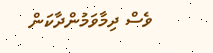ވެސް ދިމާވަމުންދާކަން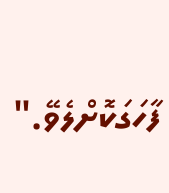ފާހަގަކޮށްލެވޭ."